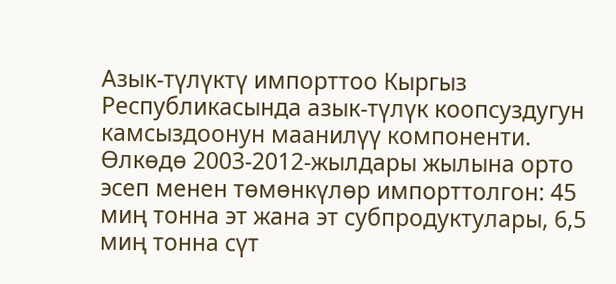Азык-түлүктү импорттоо Кыргыз Республикасында азык-түлүк коопсуздугун камсыздоонун маанилүү компоненти. Өлкөдө 2003-2012-жылдары жылына орто эсеп менен төмөнкүлөр импорттолгон: 45 миң тонна эт жана эт субпродуктулары, 6,5 миң тонна сүт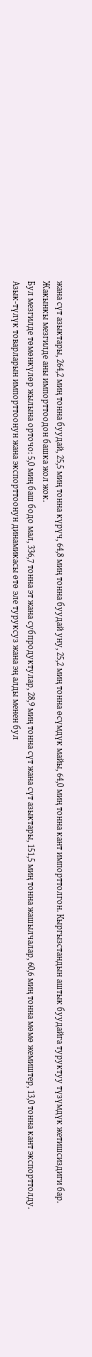жана сүт азыктары, 264,2 миң тонна буудай, 25,5 миң тонна күрүч, 64,8 миң тонна буудай уну, 25,2 миң тонна өсүмдүк майы, 64,0 миң тонна кант импорттолгон. Кыргызстандын аштык буудайга туруктуу түзүмдүк жетишсиздиги бар. Жакынкы мезгилде аны импорттоодон башка жол жок.
Бул мезгилде төмөнкүлөр жылына орточо: 5,0 миң баш бодо мал, 336,7 тонна эт жана субпродуктулар, 28,9 миң тонна сүт жана сүт азыктары, 151,5 миң тонна жашылчалар, 60,6 миң тонна мөмө жемиштер, 13,0 тонна кант экспорттолду.
Азык-түлүк товарларын импорттоонун жана экспорттоонун динамикасы өтө эле туруксуз жана эң алды менен бул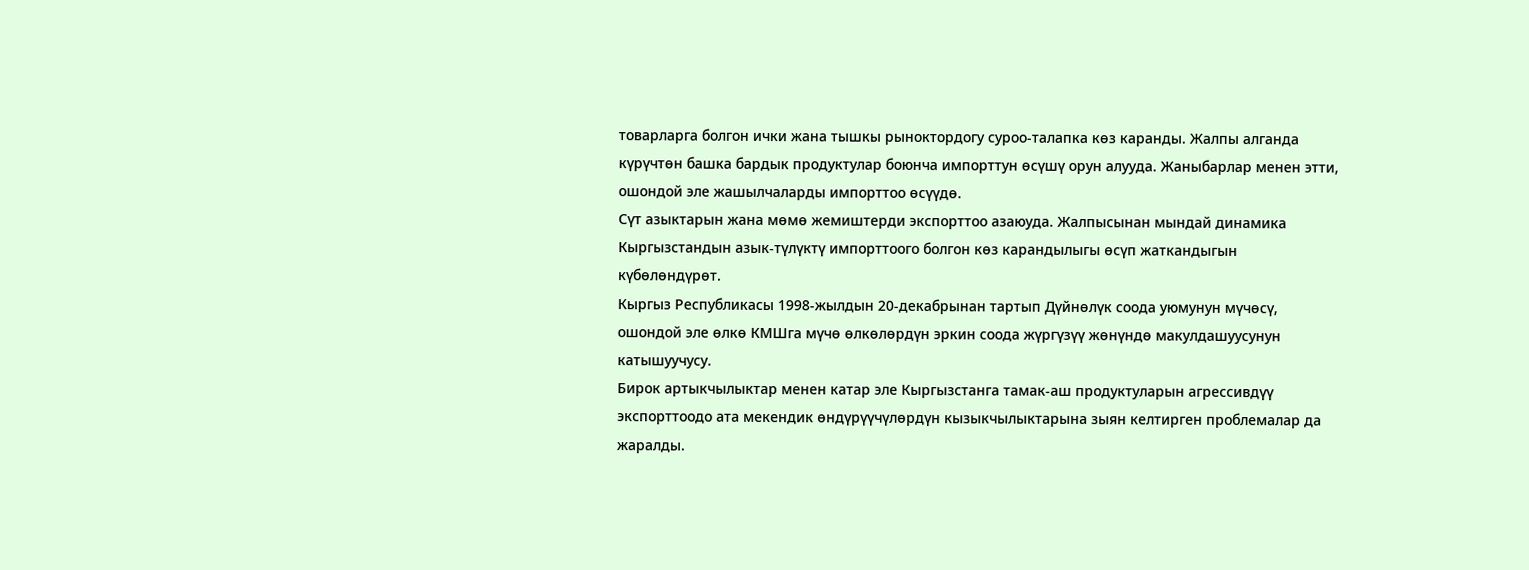товарларга болгон ички жана тышкы рыноктордогу суроо-талапка көз каранды. Жалпы алганда күрүчтөн башка бардык продуктулар боюнча импорттун өсүшү орун алууда. Жаныбарлар менен этти, ошондой эле жашылчаларды импорттоо өсүүдө.
Сүт азыктарын жана мөмө жемиштерди экспорттоо азаюуда. Жалпысынан мындай динамика Кыргызстандын азык-түлүктү импорттоого болгон көз карандылыгы өсүп жаткандыгын күбөлөндүрөт.
Кыргыз Республикасы 1998-жылдын 20-декабрынан тартып Дүйнөлүк соода уюмунун мүчөсү, ошондой эле өлкө КМШга мүчө өлкөлөрдүн эркин соода жүргүзүү жөнүндө макулдашуусунун катышуучусу.
Бирок артыкчылыктар менен катар эле Кыргызстанга тамак-аш продуктуларын агрессивдүү экспорттоодо ата мекендик өндүрүүчүлөрдүн кызыкчылыктарына зыян келтирген проблемалар да жаралды.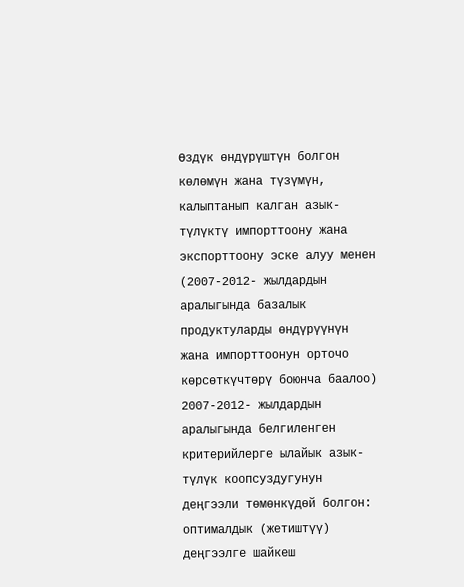Өздүк өндүрүштүн болгон көлөмүн жана түзүмүн, калыптанып калган азык-түлүктү импорттоону жана экспорттоону эске алуу менен (2007-2012- жылдардын аралыгында базалык продуктуларды өндүрүүнүн жана импорттоонун орточо көрсөткүчтөрү боюнча баалоо) 2007-2012- жылдардын аралыгында белгиленген критерийлерге ылайык азык-түлүк коопсуздугунун деңгээли төмөнкүдөй болгон: оптималдык (жетиштүү) деңгээлге шайкеш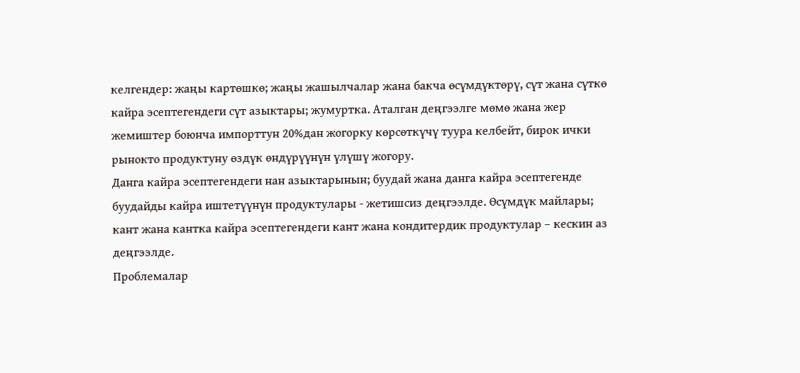келгендер: жаңы картөшкө; жаңы жашылчалар жана бакча өсүмдүктөрү, сүт жана сүткө кайра эсептегендеги сүт азыктары; жумуртка. Аталган деңгээлге мөмө жана жер жемиштер боюнча импорттун 20%дан жогорку көрсөткүчү туура келбейт, бирок ички рынокто продуктуну өздүк өндүрүүнүн үлүшү жогору.
Данга кайра эсептегендеги нан азыктарынын; буудай жана данга кайра эсептегенде буудайды кайра иштетүүнүн продуктулары - жетишсиз деңгээлде. Өсүмдүк майлары; кант жана кантка кайра эсептегендеги кант жана кондитердик продуктулар – кескин аз деңгээлде.
Проблемалар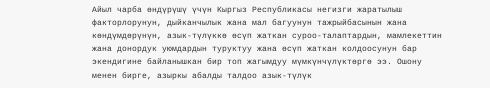Айыл чарба өндүрүшү үчүн Кыргыз Республикасы негизги жаратылыш факторлорунун, дыйканчылык жана мал багуунун тажрыйбасынын жана көндүмдөрүнүн, азык-түлүккө өсүп жаткан суроо-талаптардын, мамлекеттин жана донордук уюмдардын туруктуу жана өсүп жаткан колдоосунун бар экендигине байланышкан бир топ жагымдуу мүмкүнчүлүктөргө ээ. Ошону менен бирге, азыркы абалды талдоо азык-түлүк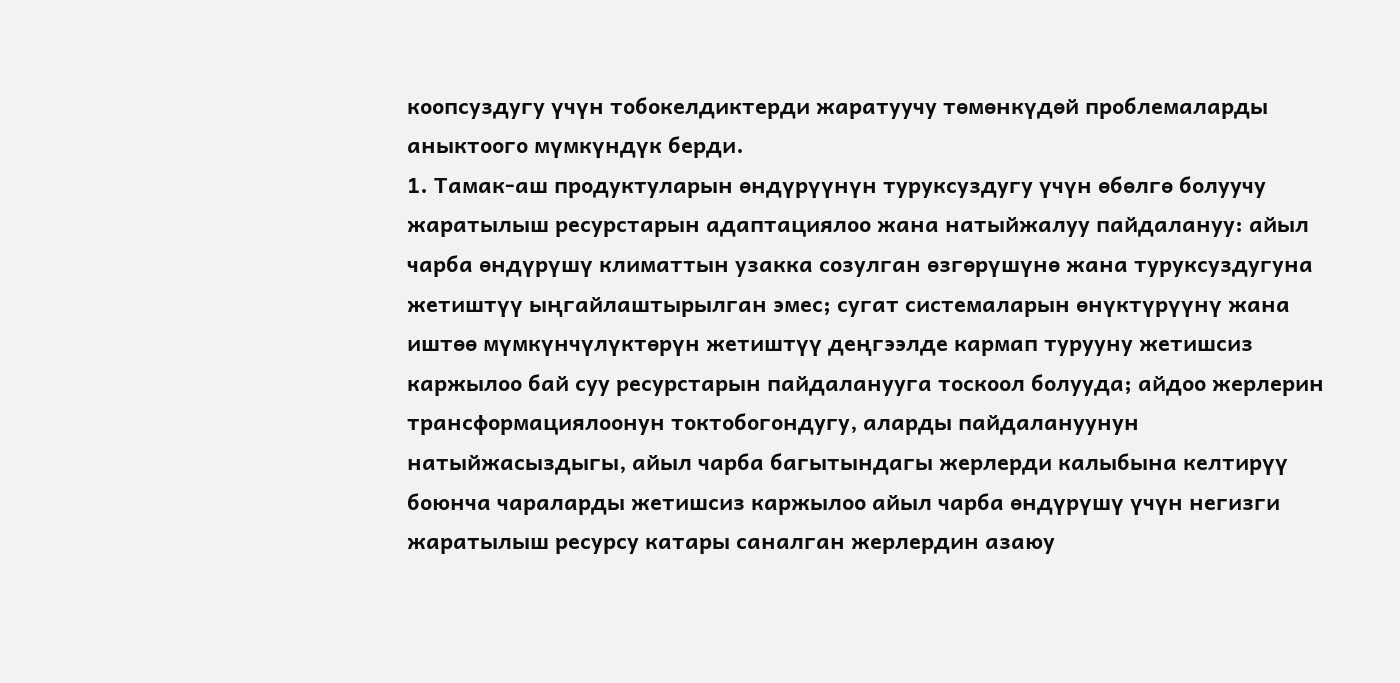коопсуздугу үчүн тобокелдиктерди жаратуучу төмөнкүдөй проблемаларды аныктоого мүмкүндүк берди.
1. Тамак-аш продуктуларын өндүрүүнүн туруксуздугу үчүн өбөлгө болуучу жаратылыш ресурстарын адаптациялоо жана натыйжалуу пайдалануу: айыл чарба өндүрүшү климаттын узакка созулган өзгөрүшүнө жана туруксуздугуна жетиштүү ыңгайлаштырылган эмес; сугат системаларын өнүктүрүүнү жана иштөө мүмкүнчүлүктөрүн жетиштүү деңгээлде кармап турууну жетишсиз каржылоо бай суу ресурстарын пайдаланууга тоскоол болууда; айдоо жерлерин трансформациялоонун токтобогондугу, аларды пайдалануунун натыйжасыздыгы, айыл чарба багытындагы жерлерди калыбына келтирүү боюнча чараларды жетишсиз каржылоо айыл чарба өндүрүшү үчүн негизги жаратылыш ресурсу катары саналган жерлердин азаюу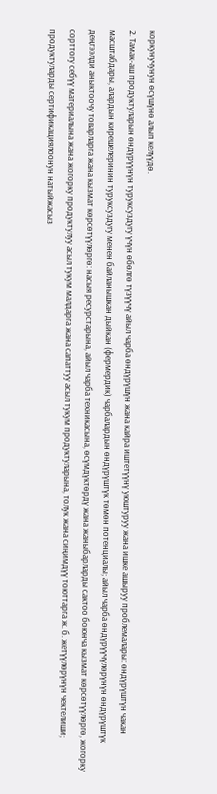коркунучунун өсүшүнө алып келүүдө.
2. Тамак-аш продуктуларын өндүрүүнүн туруксуздугу үчүн өбөлгө түзүүчү айыл чарба өндүрүшүн жана кайра иштетүүнү уюштуруу жана ишке ашыруу проблемалары: өндүрүштүн чакан масштабдары, алардын кирешелеринин туруксуздугу менен байланышкан дыйкан (фермердик) чарбалардын өндүрүштүк төмөн потенциалы; айыл чарба өндүрүүчүлөрүнүн өндүрүштүк деңгээлди аныктоочу товарларга жана кызмат көрсөтүүлөргө: насыя ресурстарына, айыл чарба техникасына, өсүмдүктөрдү жана жаныбарларды сактоо боюнча кызмат көрсөтүүлөргө, жогорку сорттогу себүү материалына жана жогорку продуктулуу асыл тукум малдарга жана сапаттуу асыл тукум продуктуларына, толук жана сиңимдүү тоюттарга ж. б. жетүүлөрүнүн чектелиши; продуктуларды сертификациялоонун натыйжасыз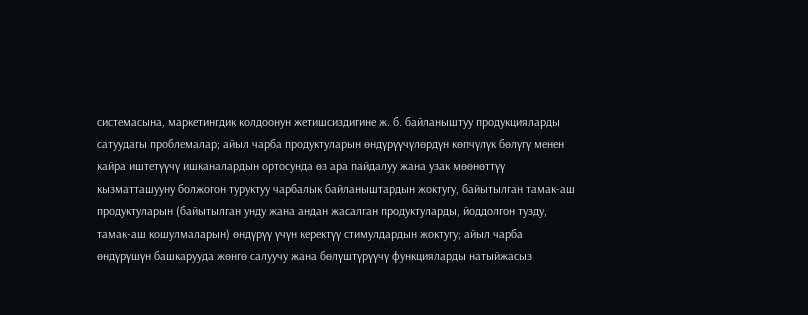системасына, маркетингдик колдоонун жетишсиздигине ж. б. байланыштуу продукцияларды сатуудагы проблемалар; айыл чарба продуктуларын өндүрүүчүлөрдүн көпчүлүк бөлүгү менен кайра иштетүүчү ишканалардын ортосунда өз ара пайдалуу жана узак мөөнөттүү кызматташууну болжогон туруктуу чарбалык байланыштардын жоктугу, байытылган тамак-аш продуктуларын (байытылган унду жана андан жасалган продуктуларды, йоддолгон тузду, тамак-аш кошулмаларын) өндүрүү үчүн керектүү стимулдардын жоктугу; айыл чарба өндүрүшүн башкарууда жөнгө салуучу жана бөлүштүрүүчү функцияларды натыйжасыз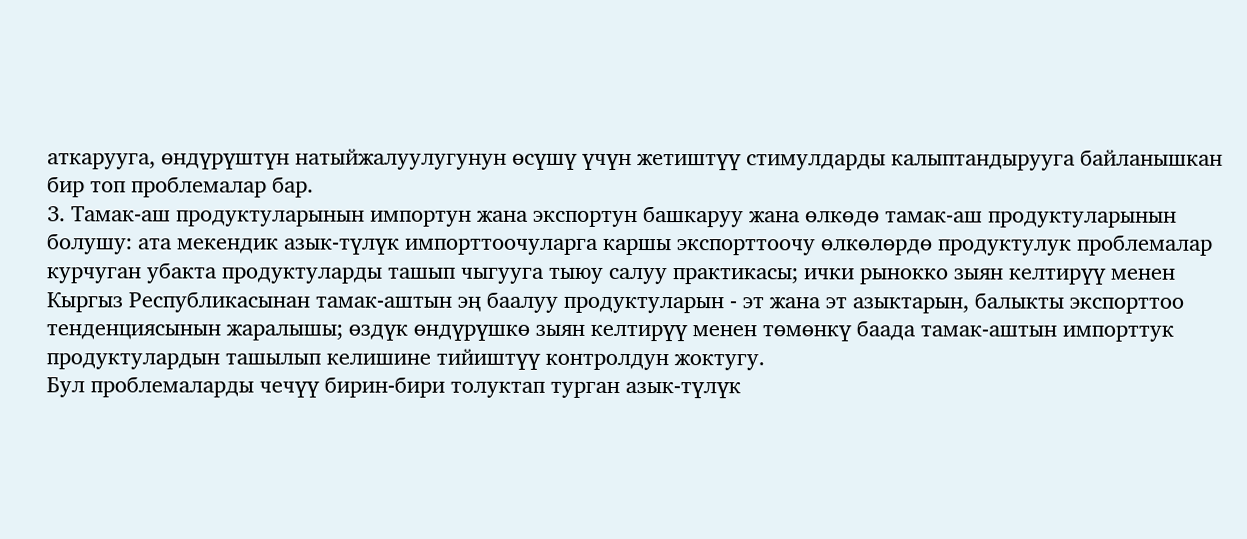аткарууга, өндүрүштүн натыйжалуулугунун өсүшү үчүн жетиштүү стимулдарды калыптандырууга байланышкан бир топ проблемалар бар.
3. Тамак-аш продуктуларынын импортун жана экспортун башкаруу жана өлкөдө тамак-аш продуктуларынын болушу: ата мекендик азык-түлүк импорттоочуларга каршы экспорттоочу өлкөлөрдө продуктулук проблемалар курчуган убакта продуктуларды ташып чыгууга тыюу салуу практикасы; ички рынокко зыян келтирүү менен Кыргыз Республикасынан тамак-аштын эң баалуу продуктуларын - эт жана эт азыктарын, балыкты экспорттоо тенденциясынын жаралышы; өздүк өндүрүшкө зыян келтирүү менен төмөнкү баада тамак-аштын импорттук продуктулардын ташылып келишине тийиштүү контролдун жоктугу.
Бул проблемаларды чечүү бирин-бири толуктап турган азык-түлүк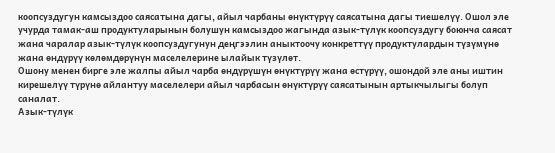коопсуздугун камсыздоо саясатына дагы, айыл чарбаны өнүктүрүү саясатына дагы тиешелүү. Ошол эле учурда тамак-аш продуктуларынын болушун камсыздоо жагында азык-түлүк коопсуздугу боюнча саясат жана чаралар азык-түлүк коопсуздугунун деңгээлин аныктоочу конкреттүү продуктулардын түзүмүнө жана өндүрүү көлөмдөрүнүн маселелерине ылайык түзүлөт.
Ошону менен бирге эле жалпы айыл чарба өндүрүшүн өнүктүрүү жана өстүрүү, ошондой эле аны иштин кирешелүү түрүнө айлантуу маселелери айыл чарбасын өнүктүрүү саясатынын артыкчылыгы болуп саналат.
Азык-түлүк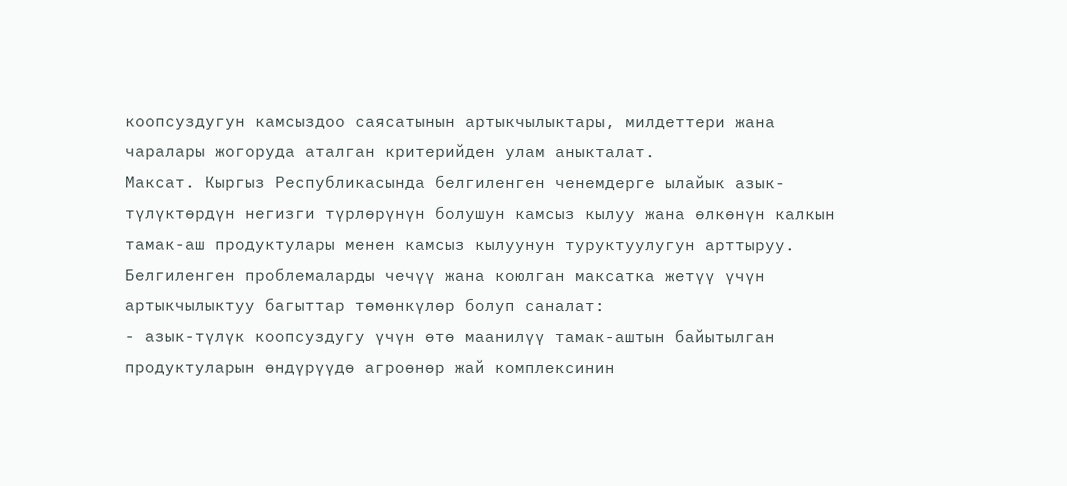коопсуздугун камсыздоо саясатынын артыкчылыктары, милдеттери жана чаралары жогоруда аталган критерийден улам аныкталат.
Максат. Кыргыз Республикасында белгиленген ченемдерге ылайык азык-түлүктөрдүн негизги түрлөрүнүн болушун камсыз кылуу жана өлкөнүн калкын тамак-аш продуктулары менен камсыз кылуунун туруктуулугун арттыруу.
Белгиленген проблемаларды чечүү жана коюлган максатка жетүү үчүн артыкчылыктуу багыттар төмөнкүлөр болуп саналат:
- азык-түлүк коопсуздугу үчүн өтө маанилүү тамак-аштын байытылган продуктуларын өндүрүүдө агроөнөр жай комплексинин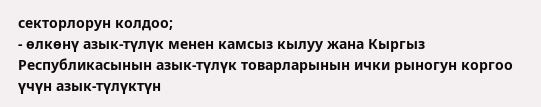секторлорун колдоо;
- өлкөнү азык-түлүк менен камсыз кылуу жана Кыргыз Республикасынын азык-түлүк товарларынын ички рыногун коргоо үчүн азык-түлүктүн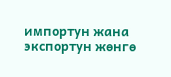импортун жана экспортун жөнгө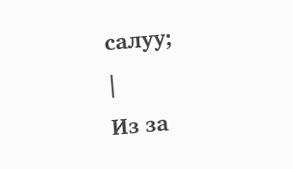салуу;
|
Из за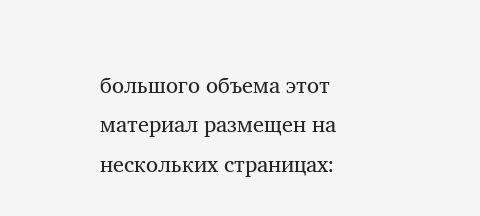большого объема этот материал размещен на нескольких страницах: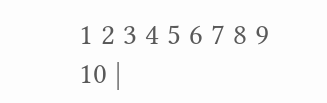1 2 3 4 5 6 7 8 9 10 |